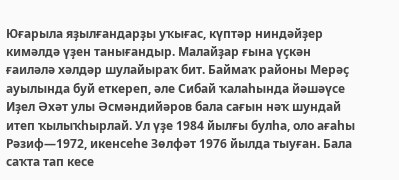Юғарыла яҙылғандарҙы уҡығас, күптәр ниндәйҙер кимәлдә үҙен танығандыр. Малайҙар ғына үҫкән ғаиләлә хәлдәр шулайыраҡ бит. Баймаҡ районы Мерәҫ ауылында буй еткереп, әле Сибай ҡалаһында йәшәүсе Иҙел Әхәт улы Әсмәндийәров бала сағын нәҡ шундай итеп ҡылыҡһырлай. Ул үҙе 1984 йылғы булһа, оло ағаһы Рәзиф—1972, икенсеһе Зөлфәт 1976 йылда тыуған. Бала саҡта тап кесе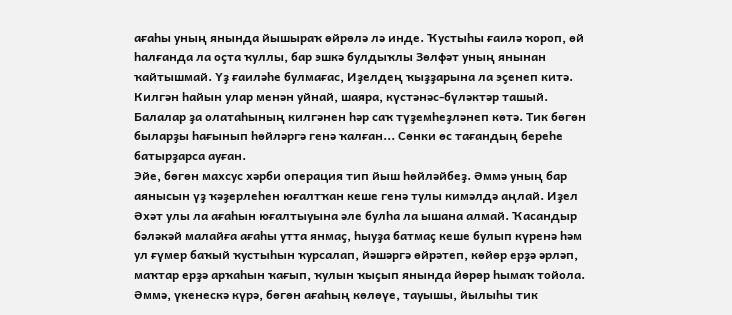ағаһы уның янында йышыраҡ өйрөлә лә инде. Ҡустыһы ғаилә ҡороп, өй һалғанда ла оҫта ҡуллы, бар эшкә булдыҡлы Зөлфәт уның янынан ҡайтышмай. Үҙ ғаиләһе булмағас, Иҙелдең ҡыҙҙарына ла эҫенеп китә. Килгән һайын улар менән уйнай, шаяра, күстәнәс-бүләктәр ташый. Балалар ҙа олатаһының килгәнен һәр саҡ түҙемһеҙләнеп көтә. Тик бөгөн быларҙы һағынып һөйләргә генә ҡалған... Сөнки өс тағандың береһе батырҙарса ауған.
Эйе, бөгөн махсус хәрби операция тип йыш һөйләйбеҙ. Әммә уның бар аянысын үҙ ҡәҙерлеһен юғалтҡан кеше генә тулы кимәлдә аңлай. Иҙел Әхәт улы ла ағаһын юғалтыуына әле булһа ла ышана алмай. Ҡасандыр бәләкәй малайға ағаһы утта янмаҫ, һыуҙа батмаҫ кеше булып күренә һәм ул ғүмер баҡый ҡустыһын ҡурсалап, йәшәргә өйрәтеп, көйөр ерҙә әрләп, маҡтар ерҙә арҡаһын ҡағып, ҡулын ҡыҫып янында йөрөр һымаҡ тойола. Әммә, үкенескә күрә, бөгөн ағаһың көлөүе, тауышы, йылыһы тик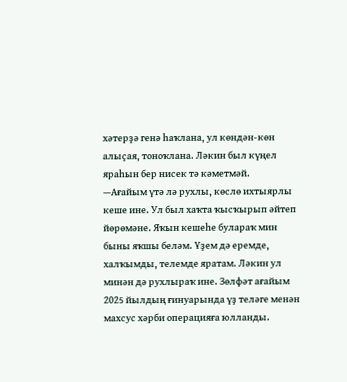хәтерҙә генә һаҡлана, ул көндән-көн алыҫая, тоноҡлана. Ләкин был күңел яраһын бер нисек тә кәметмәй.
—Ағайым үтә лә рухлы, көслө ихтыярлы кеше ине. Ул был хаҡта ҡысҡырып әйтеп йөрөмәне. Яҡын кешеһе булараҡ мин быны яҡшы беләм. Үҙем дә еремде, халҡымды, телемде яратам. Ләкин ул минән дә рухлыраҡ ине. Зөлфәт ағайым 2025 йылдың ғинуарында үҙ теләге менән махсус хәрби операцияға юлланды.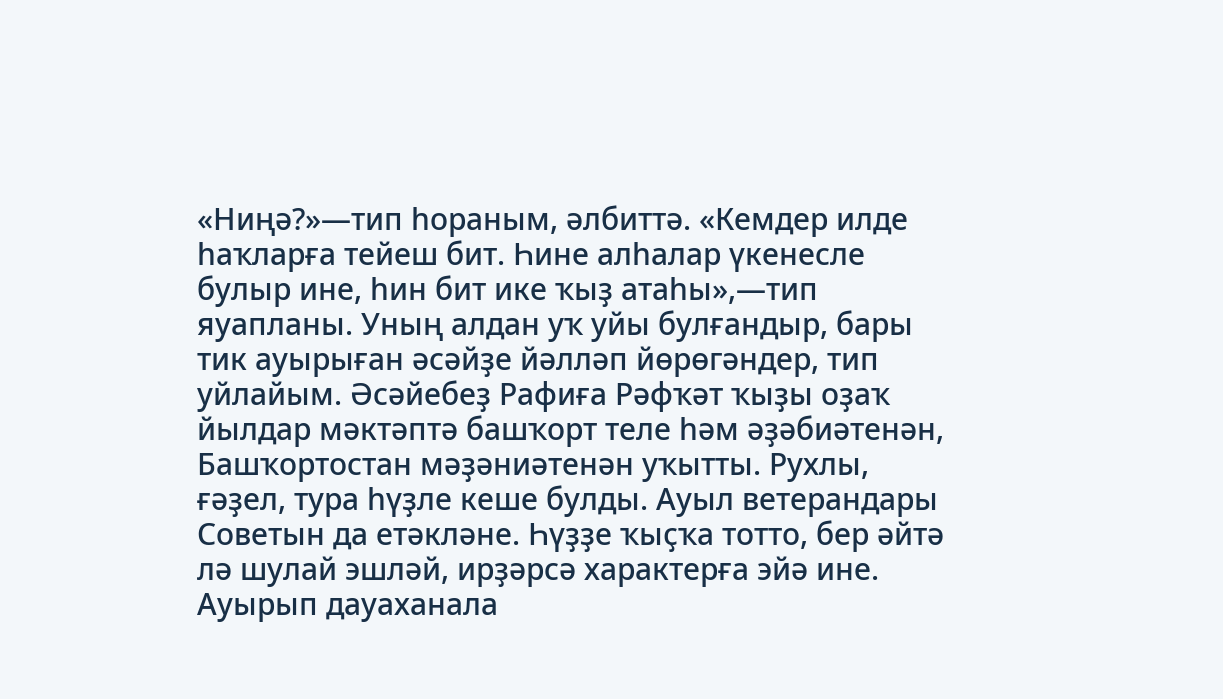«Ниңә?»—тип һораным, әлбиттә. «Кемдер илде һаҡларға тейеш бит. Һине алһалар үкенесле булыр ине, һин бит ике ҡыҙ атаһы»,—тип яуапланы. Уның алдан уҡ уйы булғандыр, бары тик ауырыған әсәйҙе йәлләп йөрөгәндер, тип уйлайым. Әсәйебеҙ Рафиға Рәфҡәт ҡыҙы оҙаҡ йылдар мәктәптә башҡорт теле һәм әҙәбиәтенән, Башҡортостан мәҙәниәтенән уҡытты. Рухлы, ғәҙел, тура һүҙле кеше булды. Ауыл ветерандары Советын да етәкләне. Һүҙҙе ҡыҫҡа тотто, бер әйтә лә шулай эшләй, ирҙәрсә характерға эйә ине. Ауырып дауаханала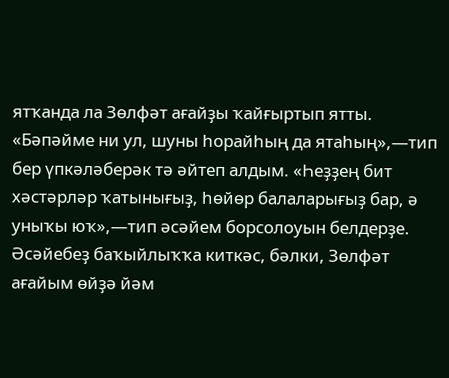ятҡанда ла Зөлфәт ағайҙы ҡайғыртып ятты. «Бәпәйме ни ул, шуны һорайһың да ятаһың»,—тип бер үпкәләберәк тә әйтеп алдым. «Һеҙҙең бит хәстәрләр ҡатынығыҙ, һөйөр балаларығыҙ бар, ә уныҡы юҡ»,—тип әсәйем борсолоуын белдерҙе. Әсәйебеҙ баҡыйлыҡҡа киткәс, бәлки, Зөлфәт ағайым өйҙә йәм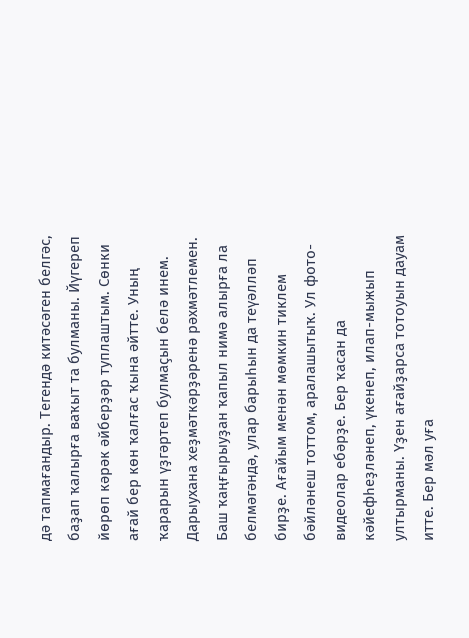дә тапмағандыр. Тегендә китәсәген белгәс, баҙап ҡалырға ваҡыт та булманы. Йүгереп йөрөп кәрәк әйберҙәр туплаштым. Сөнки ағай бер көн ҡалғас ҡына әйтте. Уның ҡарарын үҙгәртеп булмаҫын белә инем. Дарыухана хеҙмәткәрҙәренә рәхмәтлемен. Баш ҡаңғырыуҙан ҡапыл нимә алырға ла белмәгәндә, улар барыһын да теүәлләп бирҙе. Ағайым менән мөмкин тиклем бәйләнеш тоттом, аралашытыҡ. Ул фото-видеолар ебәрҙе. Бер ҡасан да кәйефһеҙләнеп, үкенеп, илап-мыжып ултырманы. Үҙен ағайҙарса тотоуын дауам итте. Бер мәл уға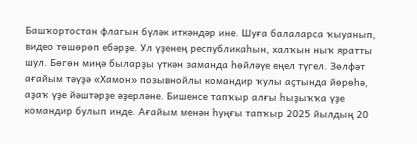Башҡортостан флагын бүләк иткәндәр ине. Шуға балаларса ҡыуанып, видео төшөрөп ебәрҙе. Ул үҙенең республикаһын, халҡын ныҡ яратты шул. Бөгөн миңә быларҙы үткән заманда һөйләүе еңел түгел. Зөлфәт ағайым тәүҙә «Хамон» позывнойлы командир ҡулы аҫтында йөрөһә, аҙаҡ үҙе йәштәрҙе әҙерләне. Бишенсе тапҡыр алғы һыҙыҡҡа үҙе командир булып инде. Ағайым менән һуңғы тапҡыр 2025 йылдың 20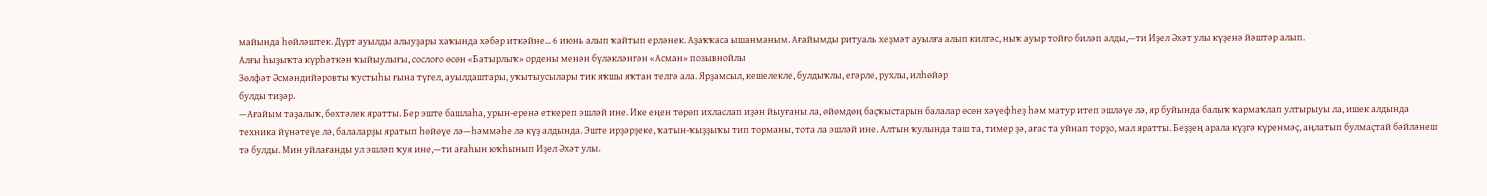майында һөйләштек. Дүрт ауылды алыуҙары хаҡында хәбәр иткәйне... 6 июнь алып ҡайтып ерләнек. Аҙаҡҡаса ышанманым. Ағайымды ритуаль хеҙмәт ауылға алып килгәс, ныҡ ауыр тойғо биләп алды,—ти Иҙел Әхәт улы күҙенә йәштәр алып.
Алғы һыҙыҡта күрһәткән ҡыйыулығы, сослоғо өсөн «Батырлыҡ» ордены менән бүләкләнгән «Асман» позывнойлы
Зөлфәт Әсмәндийәровты ҡустыһы ғына түгел, ауылдаштары, уҡытыусылары тик яҡшы яҡтан телгә ала. Ярҙамсыл, кешелекле, булдыҡлы, егәрле, рухлы, илһөйәр
булды тиҙәр.
—Ағайым таҙалыҡ, бөхтәлек яратты. Бер эште башлаһа, урын-еренә еткереп эшләй ине. Ике еңен төрөп ихласлап иҙән йыуғаны ла, өйөмдөң баҫҡыстарын балалар өсөн хәүефһеҙ һәм матур итеп эшләүе лә, яр буйында балыҡ ҡармаҡлап ултырыуы ла, ишек алдында техника йүнәтеүе лә, балаларҙы яратып һөйөүе лә—һәммәһе лә күҙ алдында. Эште ирҙәрҙеке, ҡатын-ҡыҙҙыҡы тип торманы, тота ла эшләй ине. Алтын ҡулында таш та, тимер ҙә, ағас та уйнап торҙо, мал яратты. Беҙҙең арала күҙгә күренмәҫ, аңлатып булмаҫтай бәйләнеш тә булды. Мин уйлағанды ул эшләп ҡуя ине,—ти ағаһын юҡһынып Иҙел Әхәт улы.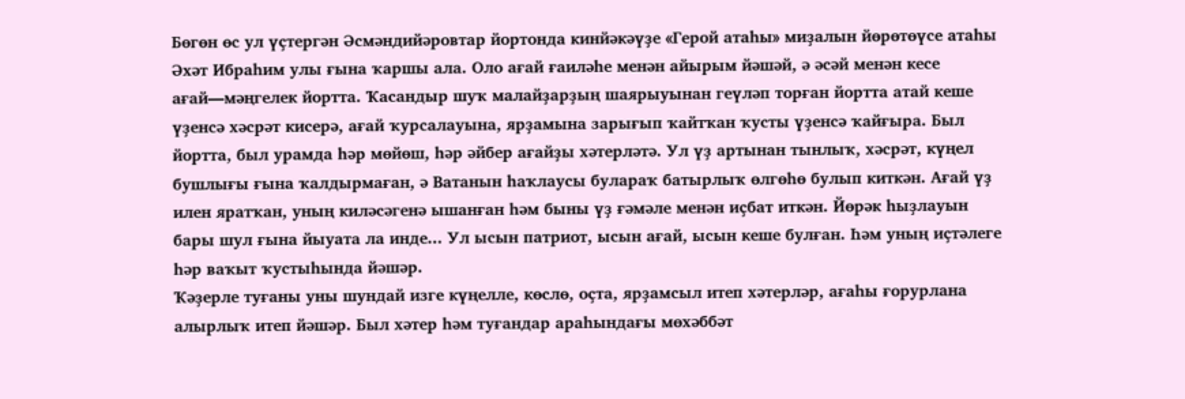Бөгөн өс ул үҫтергән Әсмәндийәровтар йортонда кинйәкәүҙе «Герой атаһы» миҙалын йөрөтөүсе атаһы Әхәт Ибраһим улы ғына ҡаршы ала. Оло ағай ғаиләһе менән айырым йәшәй, ә әсәй менән кесе ағай—мәңгелек йортта. Ҡасандыр шуҡ малайҙарҙың шаярыуынан геүләп торған йортта атай кеше үҙенсә хәсрәт кисерә, ағай ҡурсалауына, ярҙамына зарығып ҡайтҡан ҡусты үҙенсә ҡайғыра. Был йортта, был урамда һәр мөйөш, һәр әйбер ағайҙы хәтерләтә. Ул үҙ артынан тынлыҡ, хәсрәт, күңел бушлығы ғына ҡалдырмаған, ә Ватанын һаҡлаусы булараҡ батырлыҡ өлгөһө булып киткән. Ағай үҙ илен яратҡан, уның киләсәгенә ышанған һәм быны үҙ ғәмәле менән иҫбат иткән. Йөрәк һыҙлауын бары шул ғына йыуата ла инде... Ул ысын патриот, ысын ағай, ысын кеше булған. Һәм уның иҫтәлеге һәр ваҡыт ҡустыһында йәшәр.
Ҡәҙерле туғаны уны шундай изге күңелле, көслө, оҫта, ярҙамсыл итеп хәтерләр, ағаһы ғорурлана алырлыҡ итеп йәшәр. Был хәтер һәм туғандар араһындағы мөхәббәт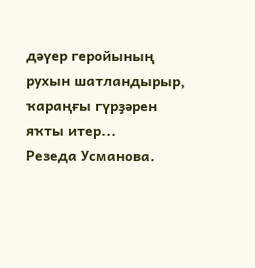дәүер геройының рухын шатландырыр, ҡараңғы гүрҙәрен яҡты итер...
Резеда Усманова.